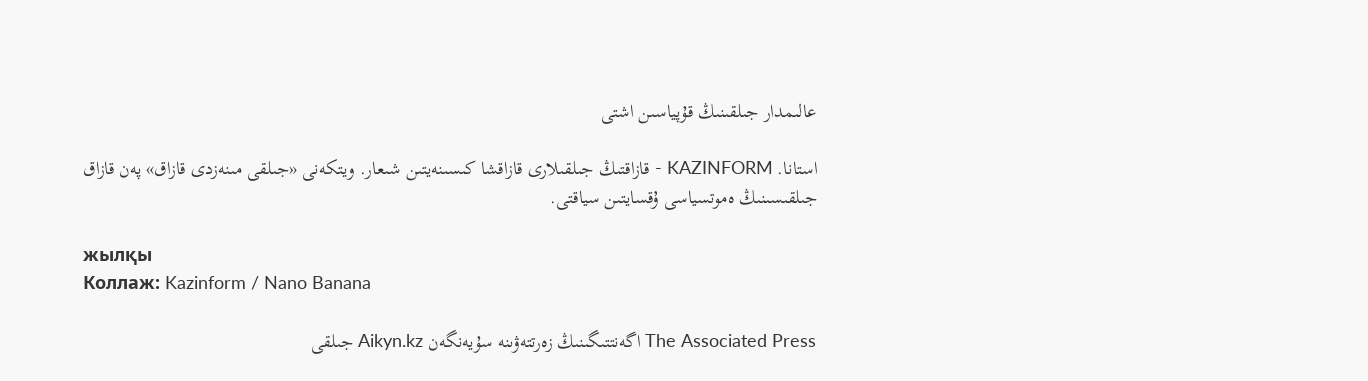عالىمدار جىلقىنىڭ قۇپياسىن اشتى

استانا. KAZINFORM - قازاقتىڭ جىلقىلارى قازاقشا كىسىنەيتىن شىعار. ويتكەنى «جىلقى مىنەزدى قازاق» پەن قازاق جىلقىسىنىڭ ەموتسياسى ۇقسايتىن سياقتى.

жылқы
Коллаж: Kazinform / Nano Banana

The Associated Press اگەنتتىگىنىڭ زەرتتەۋىنە سۇيەنگەن Aikyn.kz جىلقى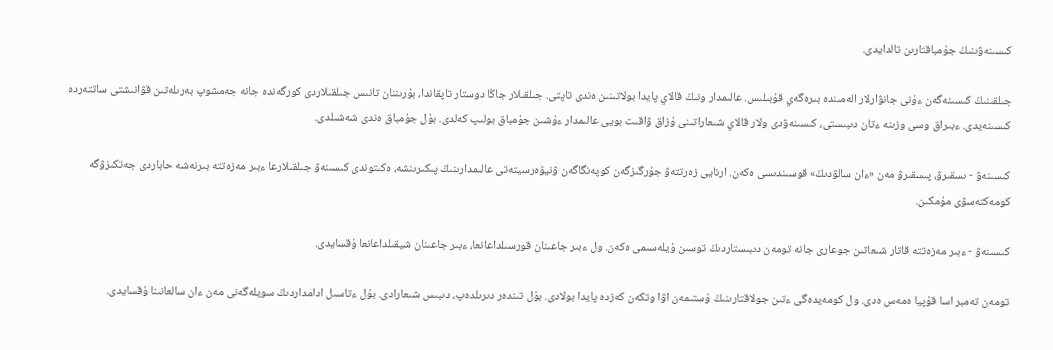كىسىنەۋىنىڭ جۇمباقتارىن تالدايدى.

جىلقىنىڭ كىسىنەگەن ءۇنى جانۋارلار الەمىندە بىرەگەي قۇبىلىس. عالىمدار ونىڭ قالاي پايدا بولاتىنىن ەندى تاپتى. جىلقىلار جاڭا دوستار تاپقاندا، بۇرىننان تانىس جىلقىلاردى كورگەندە جانە جەمشوپ بەرىلەتىن قۋانىشتى ساتتەردە كىسىنەيدى. ءبىراق وسى وزىنە ءتان دىبىستى، كىسىنەۋدى ولار قالاي شىعاراتىنى ۇزاق ۋاقىت بويى عالىمدار ءۇشىن جۇمباق بولىپ كەلدى. بۇل جۇمباق ەندى شەشىلدى.

كىسىنەۋ - ىسقىرۋ، پىسقىرۋ مەن «ءان سالۋدىڭ» قوسىندىسى ەكەن. ارنايى زەرتتەۋ جۇرگىزگەن كوپەنگاگەن ۋنيۆەرسيتەتى عالىمدارىنىڭ پىكىرىنشە، ەكىتوندى كىسىنەۋ جىلقىلارعا ءبىر مەزەتتە بىرنەشە حاباردى جەتكىزۋگە كومەكتەسۋى مۇمكىن.

كىسىنەۋ - ءبىر مەزەتتە قاتار شىعاتىن جوعارى جانە تومەن دىبىستاردىڭ توسىن ۇيلەسىمى ەكەن. ول ءبىر جاعىنان قورسىلداعانعا، ءبىر جاعىنان شيقىلداعانعا ۇقسايدى.

تومەن تەمبر اسا قۇپيا ەمەس ەدى. ول كومەيدەگى ءتىن جولاقتارىنىڭ ۇستىمەن اۋا وتكەن كەزدە پايدا بولادى. بۇل تىندەر دىرىلدەپ، دىبىس شىعارادى. بۇل ءتاسىل ادامداردىڭ سويلەگەنى مەن ءان سالعانىنا ۇقسايدى.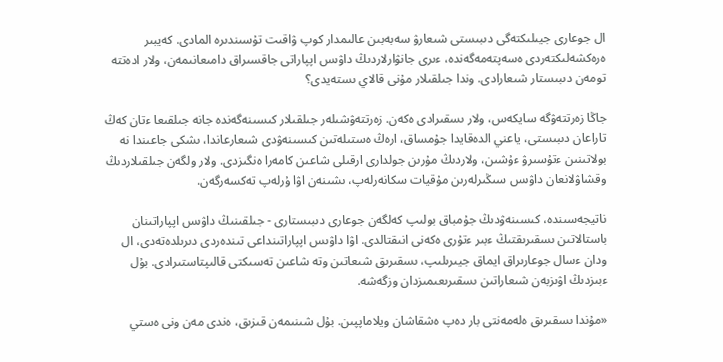ال جوعارى جيىلىكتەگى دىبىستى شىعارۋ سەبەبىن عالىمدار كوپ ۋاقىت تۇسىندىرە المادى. كەيبىر ەرەكشەلىكتەردى ەسەپتەمەگەندە، ءىرى جانۋارلاردىڭ داۋىس اپپاراتى جاقسىراق دامىعانىمەن، ولار ادەتتە تومەن دىبىستار شىعارادى. وندا جىلقىلار مۇنى قالاي ىستەيدى؟

جاڭا زەرتتەۋگە سايكەس، ولار ىسقىرادى ەكەن. زەرتتەۋشىلەر جىلقىلار كىسىنەگەندە جانە جىلقىعا ءتان كەڭ تاراعان دىبىستى، ياعني الدەقايدا جۇمساق، ارەڭ ەستىلەتىن كىسىنەۋدى شىعارعاندا، ىشكى جاعىندا نە بولاتىنىن ءتۇسىرۋ ءۇشىن، ولاردىڭ مۇرىن جولدارى ارقىلى شاعىن كامەرا ەنگىزدى. ولار ولگەن جىلقىلاردىڭ وقشاۋلانعان داۋىس سىڭىرلەرىن مۇقيات سكانەرلەپ، ىشىنەن اۋا ۇرلەپ تەكسەرگەن.

ناتيجەسىندە، كىسىنەۋدىڭ جۇمباق بولىپ كەلگەن جوعارى دىبىستارى - جىلقىنىڭ داۋىس اپپاراتىنان باستالاتىن ىسقىرىقتىڭ ءبىر ءتۇرى ەكەنى انىقتالدى. اۋا داۋىس اپپاراتىنداعى تىندەردى دىرىلدەتەدى، ال ودان ءسال جوعارىراق ايماق جيىرىلىپ، ىسقىرىق شىعاتىن وتە شاعىن تەسىكتى قالىپتاستىرادى. بۇل ءبىزدىڭ اۋىزبەن شىعاراتىن ىسقىرىعىمىزدان وزگەشە.

«مۇندا ىسقىرىق ەلەمەنتى بار دەپ ەشقاشان ويلاماپپىن. بۇل شىنىمەن قىزىق، ەندى مەن ونى ەستي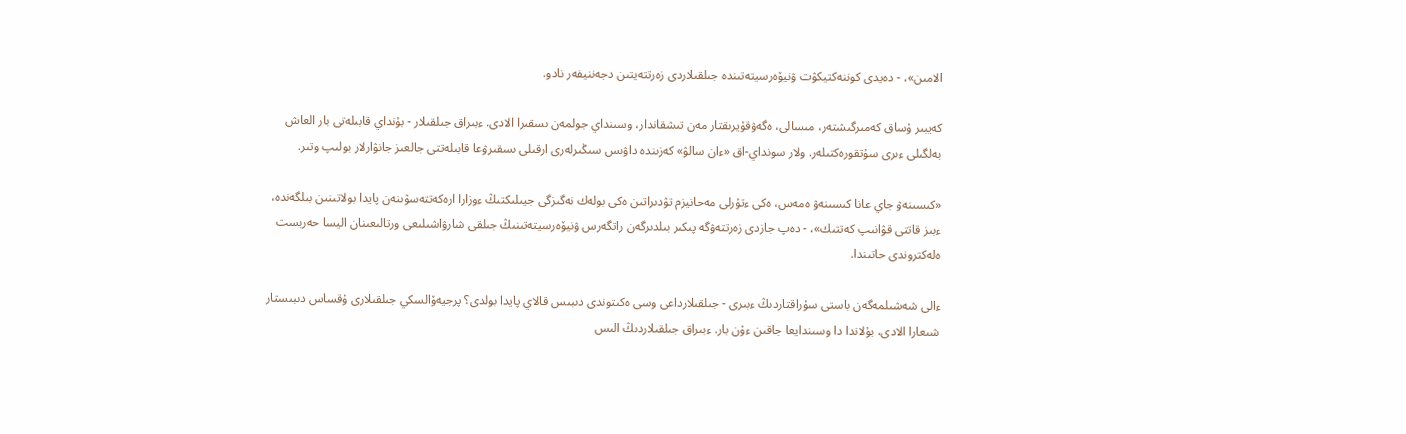الامىن»، - دەيدى كوننەكتيكۋت ۋنيۆەرسيتەتىندە جىلقىلاردى زەرتتەيتىن دجەننيفەر نادو.

كەيبىر ۇساق كەمىرگىشتەر، مىسالى، ەگەۋقۇيرىقتار مەن تىشقاندار، وسىنداي جولمەن ىسقىرا الادى. ءبىراق جىلقىلار - بۇنداي قابىلەتى بار العاش بەلگىلى ءىرى سۇتقورەكتىلەر. ولار سونداي-اق «ءان سالۋ» كەزىندە داۋىس سىڭىرلەرى ارقىلى ىسقىرۋعا قابىلەتتى جالعىز جانۋارلار بولىپ وتىر.

«كىسىنەۋ جاي عانا كىسىنەۋ ەمەس، ەكى ءتۇرلى مەحانيزم تۋدىراتىن ەكى بولەك نەگىزگى جيىلىكتىڭ ءوزارا ارەكەتتەسۋىنەن پايدا بولاتىنىن بىلگەندە، ءبىز قاتتى قۋانىپ كەتتىك»، - دەپ جازدى زەرتتەۋگە پىكىر بىلدىرگەن راتگەرس ۋنيۆەرسيتەتىنىڭ جىلقى شارۋاشىلىعى ورتالىعىنان اليسا حەربست ەلەكتروندى حاتىندا.

ءالى شەشىلمەگەن باستى سۇراقتاردىڭ ءبىرى - جىلقىلارداعى وسى ەكىتوندى دىبىس قالاي پايدا بولدى؟ پرجيەۆالسكي جىلقىلارى ۇقساس دىبىستار شىعارا الادى، بۇلاندا دا وسىندايعا جاقىن ءۇن بار. ءبىراق جىلقىلاردىڭ الىس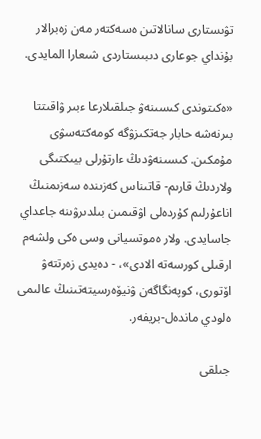تۋىستارى سانالاتىن ەسەكتەر مەن زەبرالار بۇنداي جوعارى دىبىستاردى شىعارا المايدى.

«ەكىتوندى كىسىنەۋ جىلقىلارعا ءبىر ۋاقىتتا بىرنەشە حابار جەتكىزۋگە كومەكتەسۋى مۇمكىن. كىسىنەۋدىڭ ءارتۇرلى بيىكتىگى ولاردىڭ قارىم- قاتىناس كەزىندە سەزىمنىڭ اناعۇرلىم كۇردەلى اۋقىمىن بىلدىرۋىنە جاعداي جاسايدى. ولار ەموتسيانى وسى ەكى ولشەم ارقىلى كورسەتە الادى»، - دەيدى زەرتتەۋ اۆتورى، كوپەنگاگەن ۋنيۆەرسيتەتىنىڭ عالىمى ەلودي ماندەل-بريفەر.

جىلقى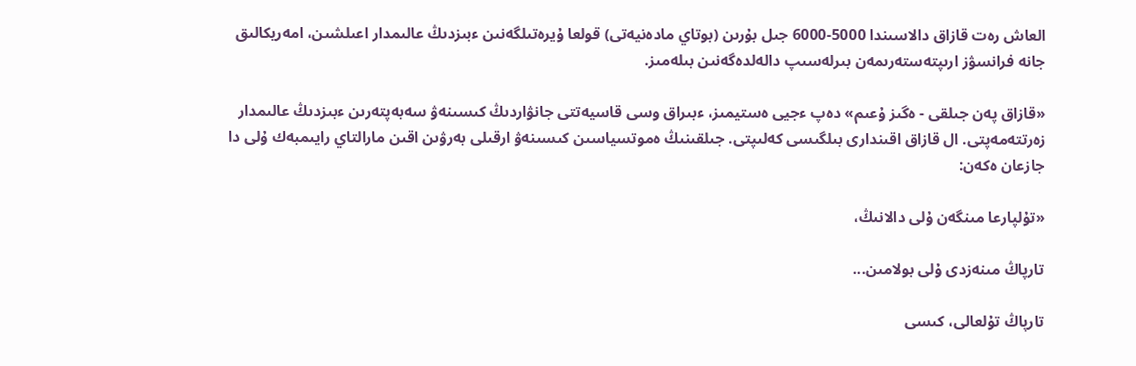العاش رەت قازاق دالاسىندا 5000-6000 جىل بۇرىن (بوتاي مادەنيەتى) قولعا ۇيرەتىلگەنىن ءبىزدىڭ عالىمدار اعىلشىن، امەريكالىق جانە فرانسۋز ارىپتەستەرىمەن بىرلەسىپ دالەلدەگەنىن بىلەمىز.

«قازاق پەن جىلقى - ەگىز ۇعىم» دەپ ءجيى ەستيمىز، ءبىراق وسى قاسيەتتى جانۋاردىڭ كىسىنەۋ سەبەپتەرىن ءبىزدىڭ عالىمدار زەرتتەمەپتى. ال قازاق اقىندارى بىلگىسى كەلىپتى. جىلقىنىڭ ەموتسياسىن كىسىنەۋ ارقىلى بەرۋىن اقىن مارالتاي رايىمبەك ۇلى دا جازعان ەكەن:

«تۇلپارعا مىنگەن ۇلى دالانىڭ،

تارپاڭ مىنەزدى ۇلى بولامىن...

تارپاڭ تۇلعالى، كىسى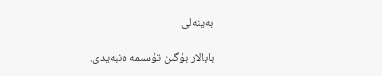بەينەلى

بابالار بۇگىن تۇسىمە ەنبەيدى.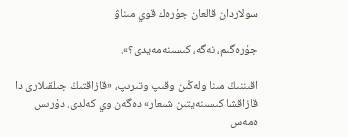سولاردان قالعان جۇرەك قوي مىناۋ

جۇرەگىم، نەگە، كىسىنەمەيدى؟».

اقىننىڭ مىنا ولەڭىن وقىپ وتىرىپ، «قازاقتىڭ جىلقىلارى دا قازاقشا كىسىنەيتىن شىعار» دەگەن وي كەلدى. دۇرىس ەمەس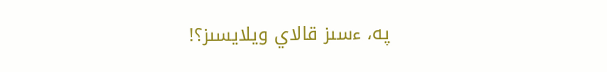پە، ءسىز قالاي ويلايسىز؟!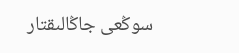سوڭعى جاڭالىقتار